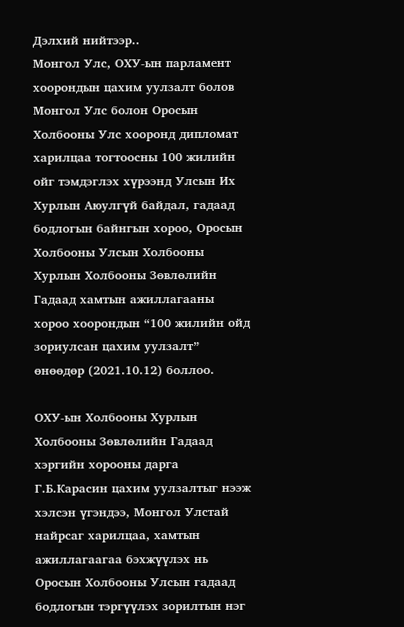Дэлхий нийтээр..
Монгол Улс, ОХУ-ын парламент хоорондын цахим уулзалт болов
Монгол Улс болон Оросын Холбооны Улс хооронд дипломат харилцаа тогтоосны 100 жилийн ойг тэмдэглэх хүрээнд Улсын Их Хурлын Аюулгүй байдал, гадаад бодлогын байнгын хороо, Оросын Холбооны Улсын Холбооны Хурлын Холбооны Зөвлөлийн Гадаад хамтын ажиллагааны хороо хоорондын “100 жилийн ойд зориулсан цахим уулзалт” өнөөдөр (2021.10.12) боллоо.

ОХУ-ын Холбооны Хурлын Холбооны Зөвлөлийн Гадаад хэргийн хорооны дарга Г.Б.Карасин цахим уулзалтыг нээж хэлсэн үгэндээ, Монгол Улстай найрсаг харилцаа, хамтын ажиллагаагаа бэхжүүлэх нь Оросын Холбооны Улсын гадаад бодлогын тэргүүлэх зорилтын нэг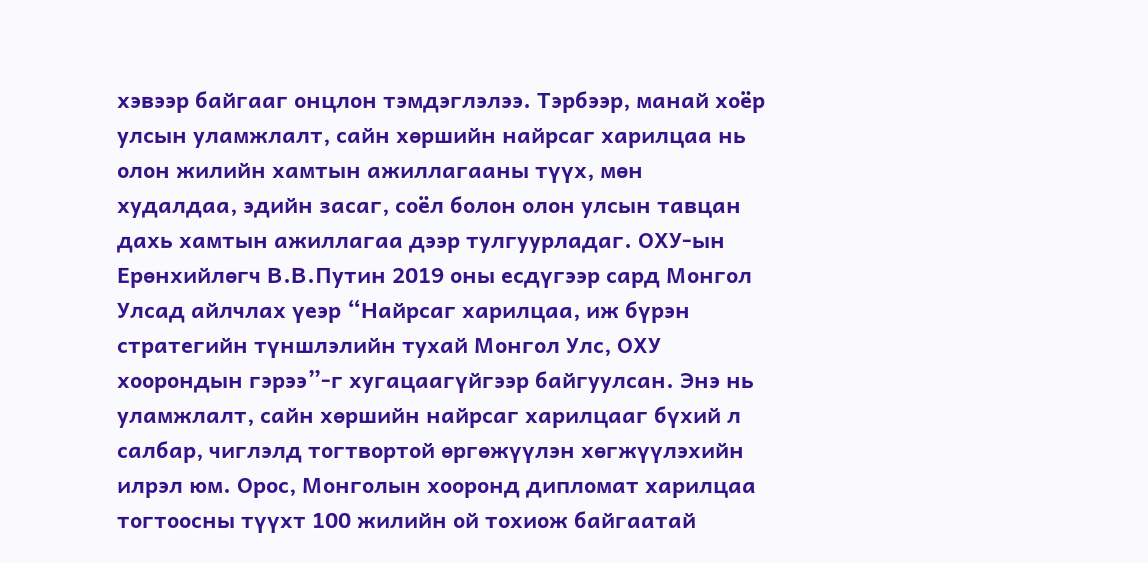хэвээр байгааг онцлон тэмдэглэлээ. Тэрбээр, манай хоёр улсын уламжлалт, сайн хөршийн найрсаг харилцаа нь олон жилийн хамтын ажиллагааны түүх, мөн худалдаа, эдийн засаг, соёл болон олон улсын тавцан дахь хамтын ажиллагаа дээр тулгуурладаг. ОХУ-ын Ерөнхийлөгч В.В.Путин 2019 оны есдүгээр сард Монгол Улсад айлчлах үеэр “Найрсаг харилцаа, иж бүрэн стратегийн түншлэлийн тухай Монгол Улс, ОХУ хоорондын гэрээ”-г хугацаагүйгээр байгуулсан. Энэ нь уламжлалт, сайн хөршийн найрсаг харилцааг бүхий л салбар, чиглэлд тогтвортой өргөжүүлэн хөгжүүлэхийн илрэл юм. Орос, Монголын хооронд дипломат харилцаа тогтоосны түүхт 100 жилийн ой тохиож байгаатай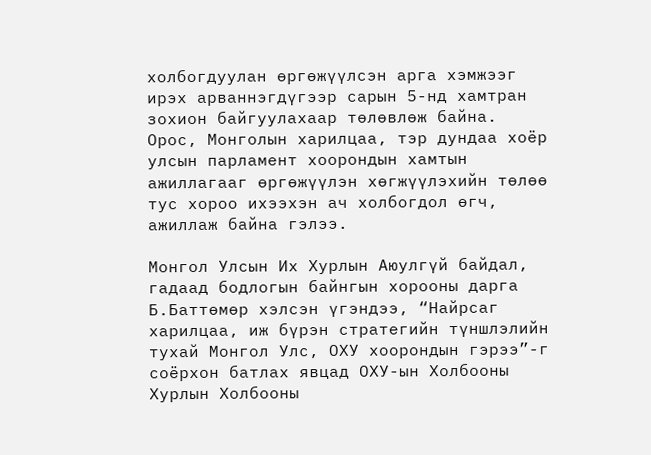холбогдуулан өргөжүүлсэн арга хэмжээг ирэх арваннэгдүгээр сарын 5-нд хамтран зохион байгуулахаар төлөвлөж байна. Орос, Монголын харилцаа, тэр дундаа хоёр улсын парламент хоорондын хамтын ажиллагааг өргөжүүлэн хөгжүүлэхийн төлөө тус хороо ихээхэн ач холбогдол өгч, ажиллаж байна гэлээ.

Монгол Улсын Их Хурлын Аюулгүй байдал, гадаад бодлогын байнгын хорооны дарга Б.Баттөмөр хэлсэн үгэндээ, “Найрсаг харилцаа, иж бүрэн стратегийн түншлэлийн тухай Монгол Улс, ОХУ хоорондын гэрээ”-г соёрхон батлах явцад ОХУ-ын Холбооны Хурлын Холбооны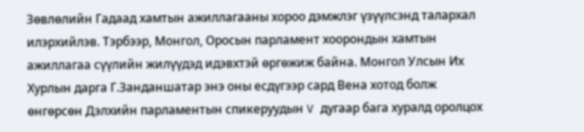Зөвлөлийн Гадаад хамтын ажиллагааны хороо дэмжлэг үзүүлсэнд талархал илэрхийлэв. Тэрбээр, Монгол, Оросын парламент хоорондын хамтын ажиллагаа сүүлийн жилүүдэд идэвхтэй өргөжиж байна. Монгол Улсын Их Хурлын дарга Г.Занданшатар энэ оны есдүгээр сард Вена хотод болж өнгөрсөн Дэлхийн парламентын спикеруудын V дугаар бага хуралд оролцох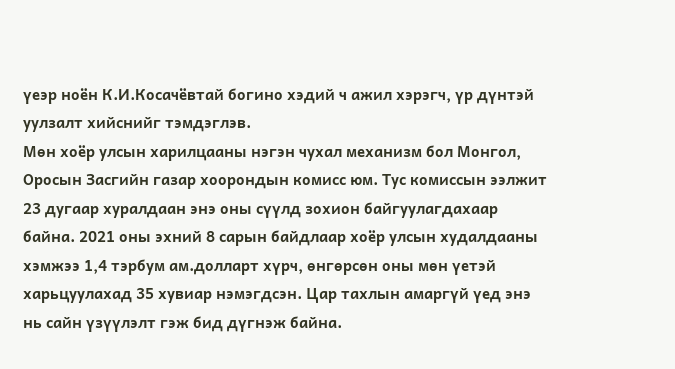үеэр ноён К.И.Косачёвтай богино хэдий ч ажил хэрэгч, үр дүнтэй уулзалт хийснийг тэмдэглэв.
Мөн хоёр улсын харилцааны нэгэн чухал механизм бол Монгол, Оросын Засгийн газар хоорондын комисс юм. Тус комиссын ээлжит 23 дугаар хуралдаан энэ оны сүүлд зохион байгуулагдахаар байна. 2021 оны эхний 8 сарын байдлаар хоёр улсын худалдааны хэмжээ 1,4 тэрбум ам.долларт хүрч, өнгөрсөн оны мөн үетэй харьцуулахад 35 хувиар нэмэгдсэн. Цар тахлын амаргүй үед энэ нь сайн үзүүлэлт гэж бид дүгнэж байна.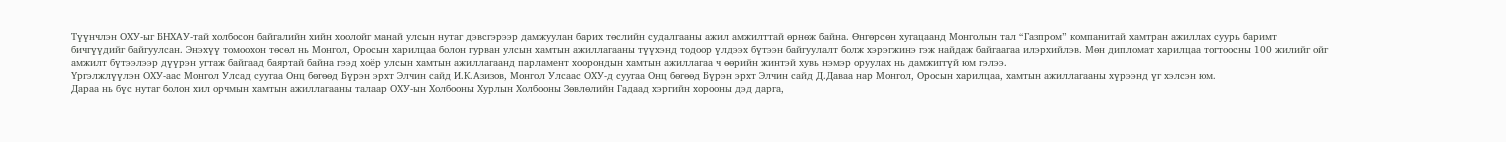Түүнчлэн ОХУ-ыг БНХАУ-тай холбосон байгалийн хийн хоолойг манай улсын нутаг дэвсгэрээр дамжуулан барих төслийн судалгааны ажил амжилттай өрнөж байна. Өнгөрсөн хугацаанд Монголын тал “Газпром” компанитай хамтран ажиллах суурь баримт бичгүүдийг байгуулсан. Энэхүү томоохон төсөл нь Монгол, Оросын харилцаа болон гурван улсын хамтын ажиллагааны түүхэнд тодоор үлдээх бүтээн байгуулалт болж хэрэгжинэ гэж найдаж байгаагаа илэрхийлэв. Мөн дипломат харилцаа тогтоосны 100 жилийг ойг амжилт бүтээлээр дүүрэн угтаж байгаад баяртай байна гээд хоёр улсын хамтын ажиллагаанд парламент хоорондын хамтын ажиллагаа ч өөрийн жинтэй хувь нэмэр оруулах нь дамжиггүй юм гэлээ.
Үргэлжлүүлэн ОХУ-аас Монгол Улсад суугаа Онц бөгөөд Бүрэн эрхт Элчин сайд И.К.Азизов, Монгол Улсаас ОХУ-д суугаа Онц бөгөөд Бүрэн эрхт Элчин сайд Д.Даваа нар Монгол, Оросын харилцаа, хамтын ажиллагааны хүрээнд үг хэлсэн юм.
Дараа нь бүс нутаг болон хил орчмын хамтын ажиллагааны талаар ОХУ-ын Холбооны Хурлын Холбооны Зөвлөлийн Гадаад хэргийн хорооны дэд дарга,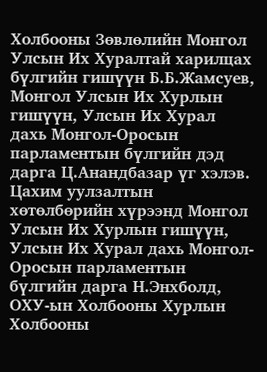Холбооны Зөвлөлийн Монгол Улсын Их Хуралтай харилцах бүлгийн гишүүн Б.Б.Жамсуев, Монгол Улсын Их Хурлын гишүүн, Улсын Их Хурал дахь Монгол-Оросын парламентын бүлгийн дэд дарга Ц.Анандбазар үг хэлэв.
Цахим уулзалтын хөтөлбөрийн хүрээнд Монгол Улсын Их Хурлын гишүүн, Улсын Их Хурал дахь Монгол-Оросын парламентын бүлгийн дарга Н.Энхболд, ОХУ-ын Холбооны Хурлын Холбооны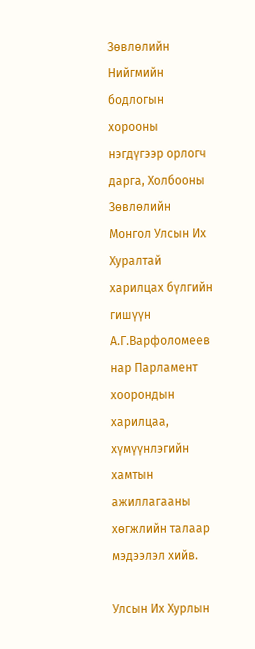Зөвлөлийн Нийгмийн бодлогын хорооны нэгдүгээр орлогч дарга, Холбооны Зөвлөлийн Монгол Улсын Их Хуралтай харилцах бүлгийн гишүүн А.Г.Варфоломеев нар Парламент хоорондын харилцаа, хүмүүнлэгийн хамтын ажиллагааны хөгжлийн талаар мэдээлэл хийв.

Улсын Их Хурлын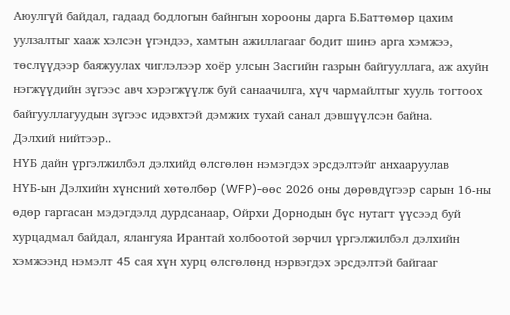Аюулгүй байдал, гадаад бодлогын байнгын хорооны дарга Б.Баттөмөр цахим уулзалтыг хааж хэлсэн үгэндээ, хамтын ажиллагааг бодит шинэ арга хэмжээ, төслүүдээр баяжуулах чиглэлээр хоёр улсын Засгийн газрын байгууллага, аж ахуйн нэгжүүдийн зүгээс авч хэрэгжүүлж буй санаачилга, хүч чармайлтыг хууль тогтоох байгууллагуудын зүгээс идэвхтэй дэмжих тухай санал дэвшүүлсэн байна.
Дэлхий нийтээр..
НҮБ дайн үргэлжилбэл дэлхийд өлсгөлөн нэмэгдэх эрсдэлтэйг анхааруулав
НҮБ-ын Дэлхийн хүнсний хөтөлбөр (WFP)-өөс 2026 оны дөрөвдүгээр сарын 16-ны өдөр гаргасан мэдэгдэлд дурдсанаар, Ойрхи Дорнодын бүс нутагт үүсээд буй хурцадмал байдал, ялангуяа Ирантай холбоотой зөрчил үргэлжилбэл дэлхийн хэмжээнд нэмэлт 45 сая хүн хурц өлсгөлөнд нэрвэгдэх эрсдэлтэй байгааг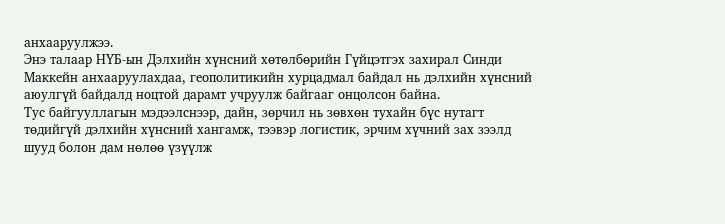анхааруулжээ.
Энэ талаар НҮБ-ын Дэлхийн хүнсний хөтөлбөрийн Гүйцэтгэх захирал Синди Маккейн анхааруулахдаа, геополитикийн хурцадмал байдал нь дэлхийн хүнсний аюулгүй байдалд ноцтой дарамт учруулж байгааг онцолсон байна.
Тус байгууллагын мэдээлснээр, дайн, зөрчил нь зөвхөн тухайн бүс нутагт төдийгүй дэлхийн хүнсний хангамж, тээвэр логистик, эрчим хүчний зах зээлд шууд болон дам нөлөө үзүүлж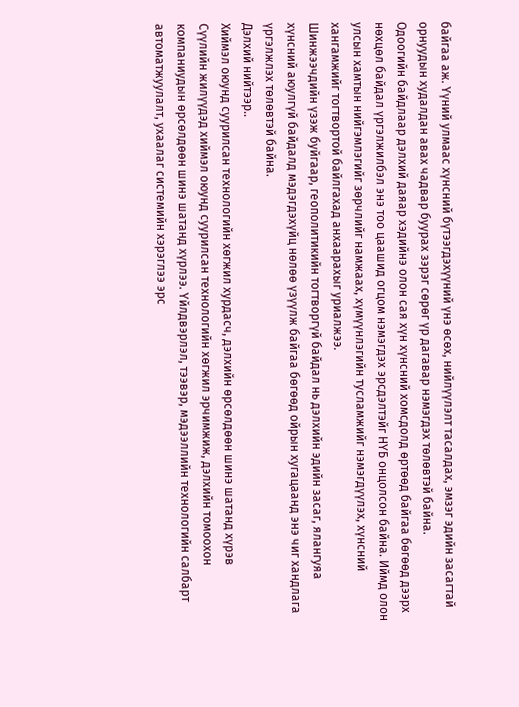байгаа аж. Үүний улмаас хүнсний бүтээгдэхүүний үнэ өсөх, нийлүүлэлт тасалдах, эмзэг эдийн засагтай орнуудын худалдан авах чадвар буурах зэрэг сөрөг үр дагавар нэмэгдэх төлөвтэй байна.
Одоогийн байдлаар дэлхий даяар хэдийнэ олон сая хүн хүнсний хомсдолд өртөөд байгаа бөгөөд дээрх нөхцөл байдал үргэлжилбэл энэ тоо цаашид огцом нэмэгдэх эрсдэлтэйг НҮБ онцолсон байна. Иймд олон улсын хамтын нийгэмлэгийг зөрчлийг намжаах, хүмүүнлэгийн тусламжийг нэмэгдүүлэх, хүнсний хангамжийг тогтвортой байлгахад анхаарахыг уриалжээ.
Шинжээчдийн үзэж буйгаар, геополитикийн тогтворгүй байдал нь дэлхийн эдийн засаг, ялангуяа хүнсний аюулгүй байдалд мэдэгдэхүйц нөлөө үзүүлж байгаа бөгөөд ойрын хугацаанд энэ чиг хандлага үргэлжлэх төлөвтэй байна.
Дэлхий нийтээр..
Хиймэл оюунд суурилсан технологийн хөгжил хурдасч, дэлхийн өрсөлдөөн шинэ шатанд хүрэв
Сүүлийн жилүүдэд хиймэл оюунд суурилсан технологийн хөгжил эрчимжиж, дэлхийн томоохон компаниудын өрсөлдөөн шинэ шатанд хүрлээ. Үйлдвэрлэл, тээвэр, мэдээллийн технологийн салбарт автоматжуулалт, ухаалаг системийн хэрэглээ эрс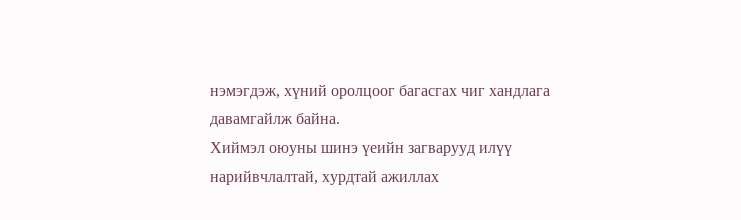нэмэгдэж, хүний оролцоог багасгах чиг хандлага давамгайлж байна.
Хиймэл оюуны шинэ үеийн загварууд илүү нарийвчлалтай, хурдтай ажиллах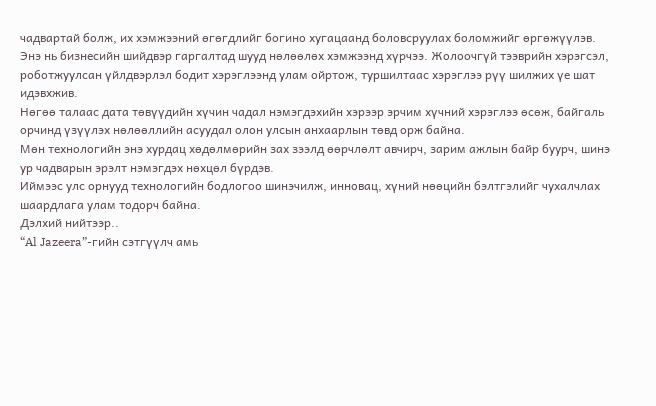чадвартай болж, их хэмжээний өгөгдлийг богино хугацаанд боловсруулах боломжийг өргөжүүлэв. Энэ нь бизнесийн шийдвэр гаргалтад шууд нөлөөлөх хэмжээнд хүрчээ. Жолоочгүй тээврийн хэрэгсэл, роботжуулсан үйлдвэрлэл бодит хэрэглээнд улам ойртож, туршилтаас хэрэглээ рүү шилжих үе шат идэвхжив.
Нөгөө талаас дата төвүүдийн хүчин чадал нэмэгдэхийн хэрээр эрчим хүчний хэрэглээ өсөж, байгаль орчинд үзүүлэх нөлөөллийн асуудал олон улсын анхаарлын төвд орж байна.
Мөн технологийн энэ хурдац хөдөлмөрийн зах зээлд өөрчлөлт авчирч, зарим ажлын байр буурч, шинэ ур чадварын эрэлт нэмэгдэх нөхцөл бүрдэв.
Иймээс улс орнууд технологийн бодлогоо шинэчилж, инновац, хүний нөөцийн бэлтгэлийг чухалчлах шаардлага улам тодорч байна.
Дэлхий нийтээр..
“Al Jazeera”-гийн сэтгүүлч амь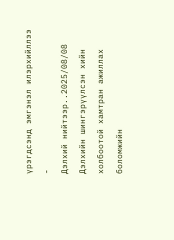үрэгдсэнд эмгэнэл илэрхийллээ
-
Дэлхий нийтээр..2025/08/08
Дэлхийн шингэрүүлсэн хийн холбоотой хамтран ажиллах боломжийн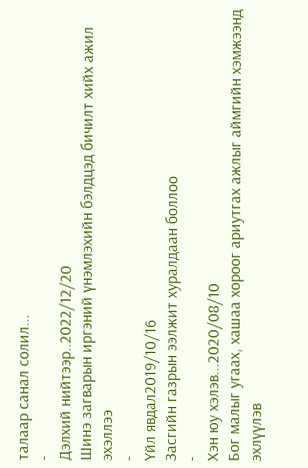талаар санал солил...
-
Дэлхий нийтээр..2022/12/20
Шинэ загварын иргэний үнэмлэхийн бэлдцэд бичилт хийх ажил эхэллээ
-
Үйл явдал2019/10/16
Засгийн газрын ээлжит хуралдаан боллоо
-
Хэн юу хэлэв...2020/08/10
Бог малыг угаах, хашаа хороог ариутгах ажлыг аймгийн хэмжээнд эхлүүлэв